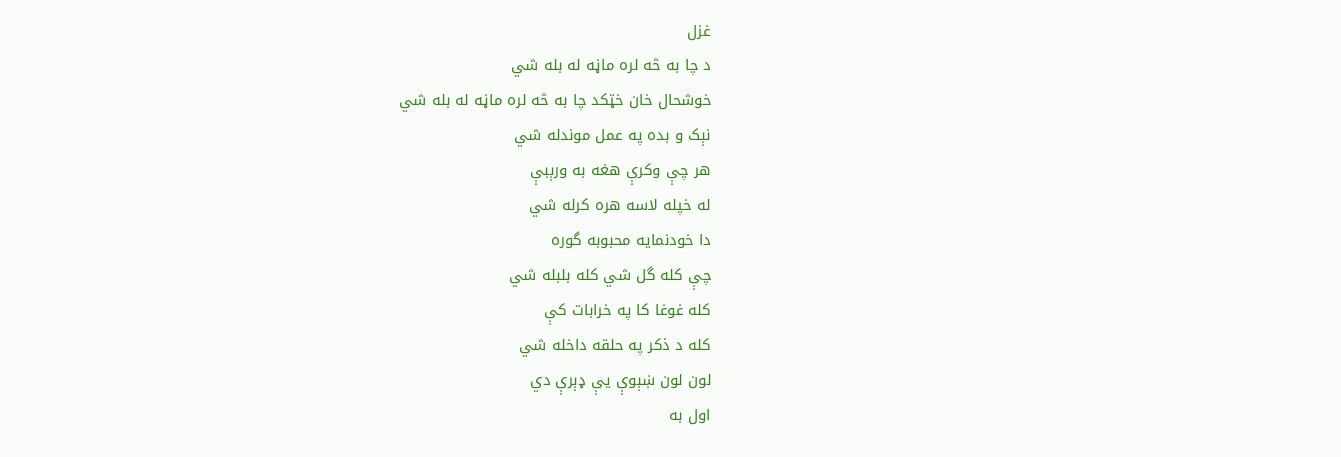غزل
د چا به څه لره ماڼه له بله شي
خوشحال خان خټکد چا به څه لره ماڼه له بله شي
نېک و بده په عمل موندله شي
هر چې وکرې هغه به ورېبې
له خپله لاسه هره کرله شي
دا خودنمايه محبوبه گوره
چې کله گل شي کله بلبله شي
کله غوغا کا په خرابات کې
کله د ذکر په حلقه داخله شي
لون لون ښېوې يې ډېرې دي
اول به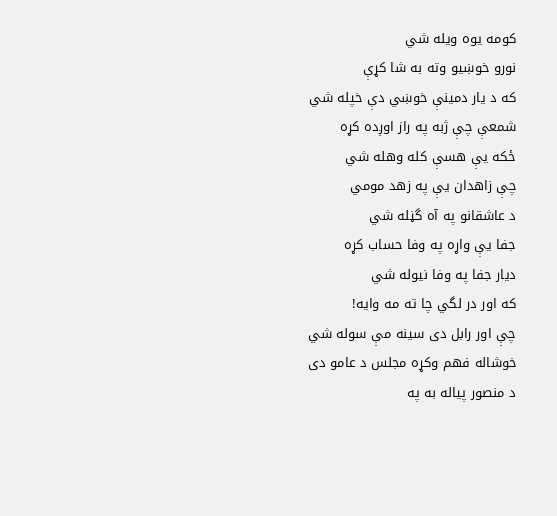کومه يوه ويله شي
نورو خوښيو وته به شا کړې
که د يار دمينې خوښي دې خپله شي
شمعې چې ژبه په راز اوږده کړه
ځکه يې هسې کله وهله شي
چې زاهدان يې په زهد مومي
د عاشقانو په آه گڼله شي
جفا يې واړه په وفا حساب کړه
ديار جفا په وفا نيوله شي
که اور در لگي چا ته مه وايه!
چې اور رابل دی سينه مې سوله شي
خوشاله فهم وکړه مجلس د عامو دی
د منصور پياله به په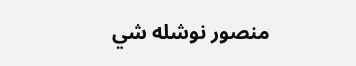منصور نوشله شي